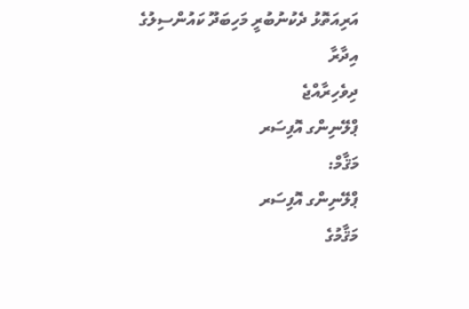އަރިއަތޮޅު ދެކުނުބުރީ މަހިބަދޫ ކައުންސިލުގެ އިދާރާ
ދިވެހިރާއްޖެ
ޕްލޭނިންގ އޮފިސަރ
މަޤާމް:
ޕްލޭނިންގ އޮފިސަރ
މަޤާމުގެ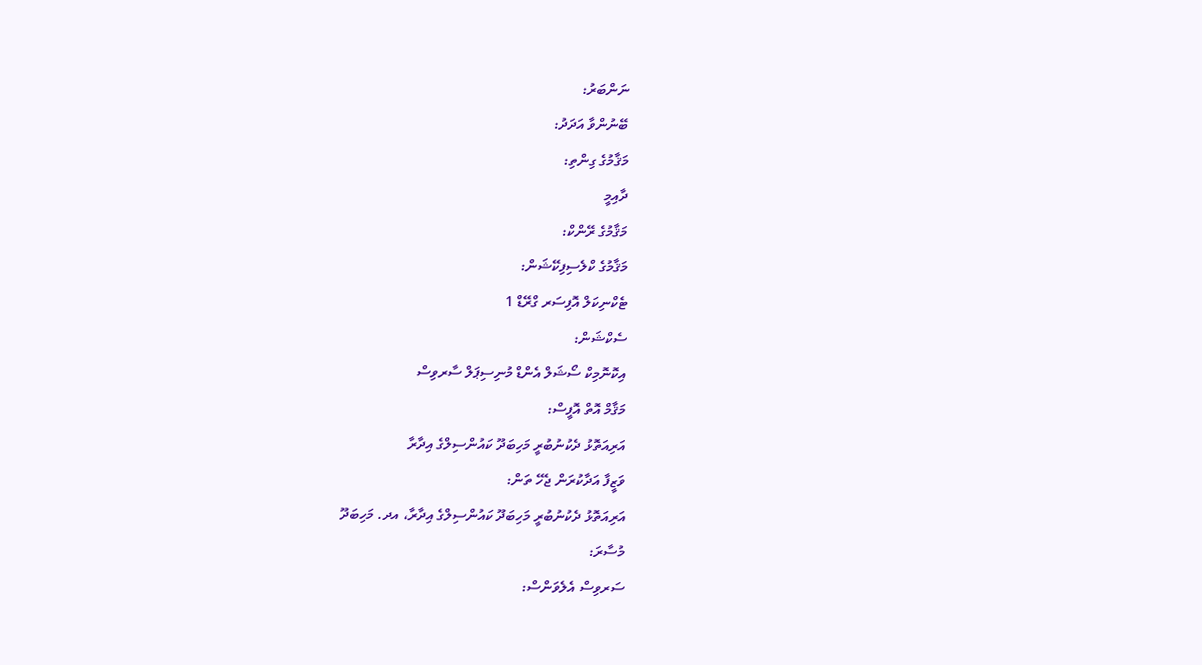ނަންބަރު:
ބޭނުންވާ އަދަދު:
މަޤާމުގެ ގިންތި:
ދާއިމީ
މަޤާމުގެ ރޭންކް:
މަޤާމުގެ ކްލެސިފިކޭޝަން:
ޓެކްނިކަލް އޮފިސަރ ގްރޭޑް 1
ސެކްޝަން:
އިކޮނޮމިކް ސޯޝަލް އެންޑް މުނިސިޕަލް ސާރވިސް
މަޤާމް އޮތް އޮފީސް:
އަރިއަތޮޅު ދެކުނުބުރީ މަހިބަދޫ ކައުންސިލްގެ އިދާރާ
ވަޒީފާ އަދާކުރަން ޖެހޭ ތަން:
އަރިއަތޮޅު ދެކުނުބުރީ މަހިބަދޫ ކައުންސިލްގެ އިދާރާ، އދ. މަހިބަދޫ
މުސާރަ:
ސަރވިސް އެލެވަންސް: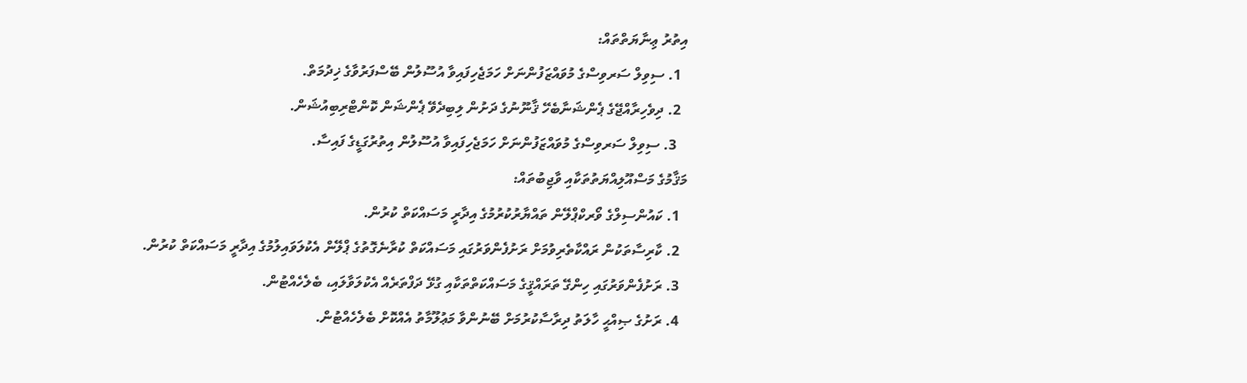އިތުރު ޢިނާޔަތްތައް:
  1. ސިވިލް ސަރވިސްގެ މުވައްޒަފުންނަށް ހަމަޖެހިފައިވާ އުސޫލުން ބޭސްފަރުވާގެ ޚިދުމަތް.
  2. ދިވެހިރާއްޖޭގެ ޕެންޝަނާބެހޭ ޤާނޫނުގެ ދަށުން ލިބިދެވޭ ޕެންޝަން ކޮންޓްރިބިއުޝަން.
   3. ސިވިލް ސަރވިސްގެ މުވައްޒަފުންނަށް ހަމަޖެހިފައިވާ އުސޫލުން އިތުރުގަޑީގެ ފައިސާ.
މަޤާމުގެ މަސްއޫލިއްޔަތުތަކާއި ވާޖިބުތައް:
  1. ކައުންސިލްގެ ވޯރކްޕްލޭން ތައްޔާރުކުރުމުގެ އިދާރީ މަސައްކަތް ކުރުން.
  2. ކާރިސާތަކުން ރައްކާތެރިވުމަށް ރަށުފެންވަރުގައި މަސައްކަތް ކުރާނެގޮތުގެ ޕްލޭން އެކުލަވައިލުމުގެ އިދާރީ މަސައްކަތް ކުރުން.
  3. ރަށުފެންވަރުގައި ހިންގޭ ތަރައްޤީގެ މަސައްކަތްތަކާއި ގުޅޭ ދަފްތަރެއް އެކުލަވާލައި، ބެލެހެއްޓުން.
  4. ރަށުގެ ޞިއްޙީ ހާލަތު ދިރާސާކުރުމަށް ބޭނުންވާ މަޢުލޫމާތު އެއްކޮށް ބެލެހެއްޓުން.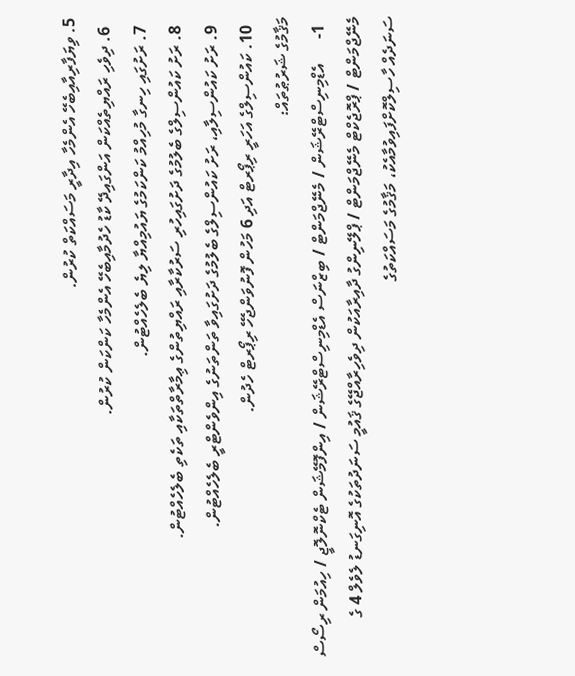5. ވިޔަފާރިއާއިބެހޭ އެންމެހާ އިދާރީ މަސައްކަތް ކުރުން.
  6. ދިވެހި ރައްޔިތެއްކަން އަންގައިދޭ ކާޑު ހެދުމާއިބެހޭ އެންމެހާ ކަންކަން ކުރުން.
  7. ރަށުގައި ހިނގާ މުހިއްމު ކަންކަމުގެ ޔައުމިއްޔާ ލިޔެ ބެލެހެއްޓުން.
  8. ރަށު ކައުންސިލްގެ ބެލުމުގެ ދަށުގައިހުރި ސަރުކާރާއި ރައްޔިތުންގެ ޢިމާރާތްތަކާއި ތަކެތި ބެލެހެއްޓުން.
  9. ރަށު ކައުންސިލާއި، ރަށު ކައުންސިލްގެ ބެލުމުގެ ދަށުގައިވާ ތަންތަނުގެ އިންވެންޓްރީ ބެލެހެއްޓުން.
  10. ކައުންސިލްގެ އަހަރީ ރިޕޯރޓް އަދި 6 މަހުން ފޮނުވަންޖެހޭ ރިޕޯރޓް ހެދުން.
މަޤާމުގެ ޝަރުޠުތައް:
  1-      އެޑްމިނިސްޓްރޭޝަން / މެނޭޖްމަންޓް / ބިޒްނަސް އެޑްމިނިސްޓްރޭޝަން / އިންފޮމޭޝަން ޓެކްނޮލޮޖީ / ހިއުމަން ރިސޯސް މެނޭޖްމަންޓް / ޕްރޮޖެކްޓް މެނޭޖްމަންޓް / ޕްލޭނިންގު ދާއިރާއަކުން ދިވެހިރާއްޖޭގެ ޤައުމީ ސަނަދުތަކުގެ އޮނިގަނޑު ލެވެލް 4 ގެ ސަނަދެއް ހާސިލްކޮށްފައިވުމާއެކު، މަޤާމުގެ މަސައްކަތުގެ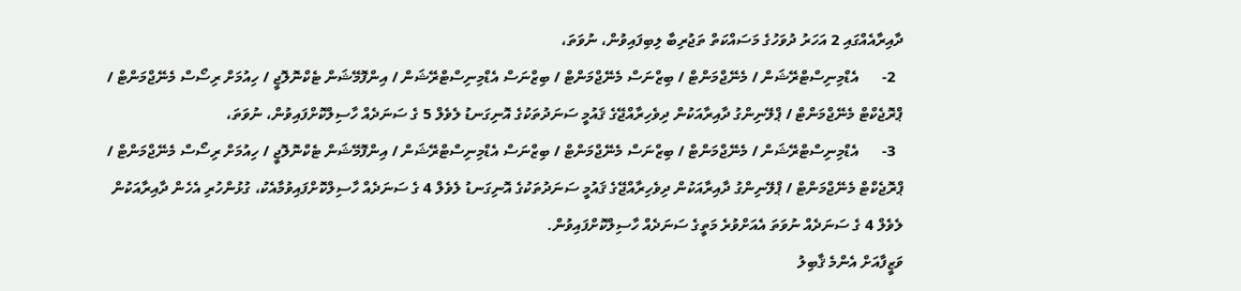ދާއިރާއެއްގައި 2 އަހަރު ދުވަހުގެ މަސައްކަތް ތަޖުރިބާ ލިބިފައިވުން، ނުވަތަ،
  2-      އެޑްމިނިސްޓްރޭޝަން / މެނޭޖްމަންޓް / ބިޒްނަސް މެނޭޖްމަންޓް / ބިޒްނަސް އެޑްމިނިސްޓްރޭޝަން / އިންފޮމޭޝަން ޓެކްނޮލޮޖީ / ހިއުމަށް ރިސޯސް މެނޭޖްމަންޓް / ޕްރޮޖެކްޓް މެނޭޖްމަންޓް / ޕްލޭނިންގު ދާއިރާއަކުން ދިވެހިރާއްޖޭގެ ޤައުމީ ސަނަދުތަކުގެ އޮނިގަނޑު ލެވެލް 5 ގެ ސަނަދެއް ހާސިލްކޮށްފައިވުން، ނުވަތަ،
  3-      އެޑްމިނިސްޓްރޭޝަން / މެނޭޖްމަންޓް / ބިޒްނަސް މެނޭޖްމަންޓް / ބިޒްނަސް އެޑްމިނިސްޓްރޭޝަން / އިންފޮމޭޝަން ޓެކްނޮލޮޖީ / ހިއުމަށް ރިސޯސް މެނޭޖްމަންޓް / ޕްރޮޖެކްޓް މެނޭޖްމަންޓް / ޕްލޭނިންގު ދާއިރާއަކުން ދިވެހިރާއްޖޭގެ ޤައުމީ ސަނަދުތަކުގެ އޮނިގަނޑު ލެވެލް 4 ގެ ސަނަދެއް ހާސިލްކޮށްފައިވުމާއެކު، ގުޅުންހުރި އެހެން ދާއިރާއަކުން ލެވެލް 4 ގެ ސަނަދެއް ނުވަތަ އެއަށްވުރެ މަތީގެ ސަނަދެއް ހާސިލްކޮށްފައިވުން.
ވަޒީފާއަށް އެންމެ ޤާބިލު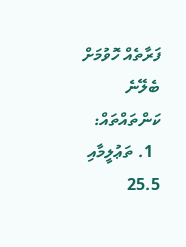ފަރާތެއް ހޮވުމަށް ބެލޭނެ ކަންތައްތައް:
  1. ތަޢުލީމާއި 25.5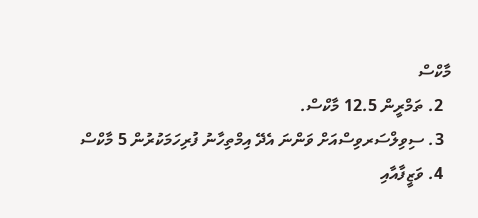މާކްސް
  2. ތަމްރީން 12.5 މާކްސް.
  3. ސިވިލްސަރވިސްއަށް ވަންނަ އެދޭ އިމްތިހާނު ފުރިހަމަކުރުން 5 މާކްސް
  4. ވަޒީފާއާއި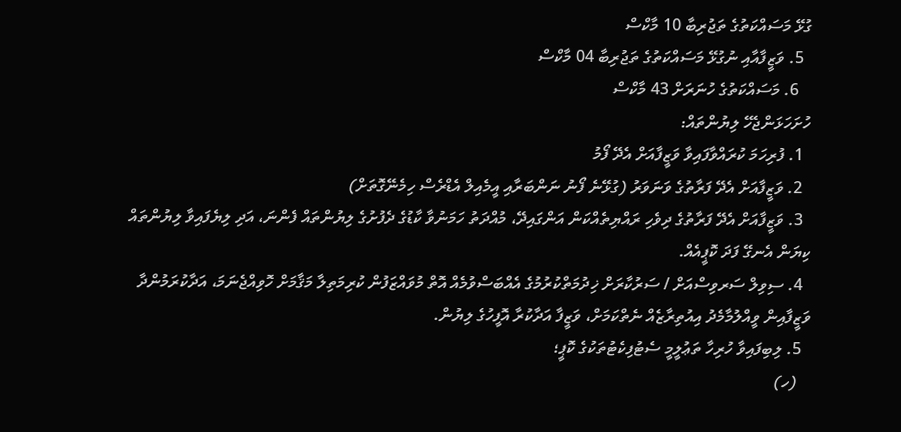ގުޅޭ މަސައްކަތުގެ ތަޖުރިބާ 10 މާކްސް
  5. ވަޒީފާއާއި ނުގުޅޭ މަސައްކަތުގެ ތަޖުރިބާ 04 މާކްސް
   6. މަސައްކަތުގެ ހުނަރަށް 43 މާކްސް
ހުށަހަޅަންޖެހޭ ލިޔުންތައް:
  1. ފުރިހަމަ ކުރައްވާފައިވާ ވަޒީފާއަށް އެދޭ ފޯމު
  2. ވަޒީފާއަށް އެދޭ ފަރާތުގެ ވަނަވަރު (ގުޅޭނެ ފޯނު ނަންބަރާއި އީމެއިލް އެޑްރެސް ހިމެނޭގޮތަށް)
  3. ވަޒީފާއަށް އެދޭ ފަރާތުގެ ދިވެހި ރައްޔިތެއްކަން އަންގައިދޭ، މުއްދަތު ހަމަނުވާ ކާޑުގެ ދެފުށުގެ ލިޔުންތައް ފެންނަ، އަދި ލިޔެފައިވާ ލިޔުންތައް ކިޔަން އެނގޭ ފަދަ ކޮޕީއެއް.
  4. ސިވިލް ސަރވިސްއަށް / ސަރުކާރަށް ޚިދުމަތްކުރުމުގެ އެއްބަސްވުމެއް އޮތް މުވައްޒަފުން ކުރިމަތިލާ މަޤާމަށް ހޮވިއްޖެނަމަ، އަދާކުރަމުންދާ ވަޒީފާއިން ވީއްލުމާމެދު އިއުތިރާޒެއް ނެތްކަމަށް، ވަޒީފާ އަދާކުރާ އޮފީހުގެ ލިޔުން.
  5. ލިބިފައިވާ ހުރިހާ ތަޢުލީމީ ސެޓުފިކެޓުތަކުގެ ކޮޕީ؛
   (ހ)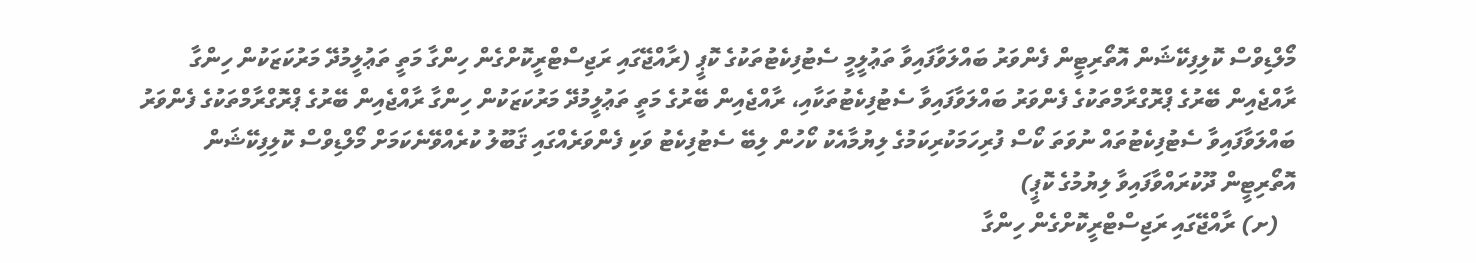މޯލްޑިވްސް ކޮލިފިކޭޝަން އޮތޯރިޓީން ފެންވަރު ބައްލަވާފައިވާ ތަޢުލީމީ ސެޓުފިކެޓުތަކުގެ ކޮޕީ (ރާއްޖޭގައި ރަޖިސްޓްރީކޮށްގެން ހިންގާ މަތީ ތަޢުލީމުދޭ މަރުކަޒަކުން ހިންގާ ރާއްޖެއިން ބޭރުގެ ޕްރޮގްރާމްތަކުގެ ފެންވަރު ބައްލަވާފައިވާ ސެޓުފިކެޓުތަކާއި، ރާއްޖެއިން ބޭރުގެ މަތީ ތަޢުލީމުދޭ މަރުކަޒަކުން ހިންގާ ރާއްޖެއިން ބޭރުގެ ޕްރޮގްރާމްތަކުގެ ފެންވަރު ބައްލަވާފައިވާ ސެޓުފިކެޓުތައް ނުވަތަ ކޯސް ފުރިހަމަކުރިކަމުގެ ލިޔުމާއެކު ކޯހުން ލިބޭ ސެޓުފިކެޓު ވަކި ފެންވަރެއްގައި ޤަބޫލު ކުރެއްވޭނެކަމަށް މޯލްޑިވްސް ކޮލިފިކޭޝަން އޮތޯރިޓީން ދޫކުރައްވާފައިވާ ލިޔުމުގެ ކޮޕީ)
   (ށ) ރާއްޖޭގައި ރަޖިސްޓްރީކޮށްގެން ހިންގާ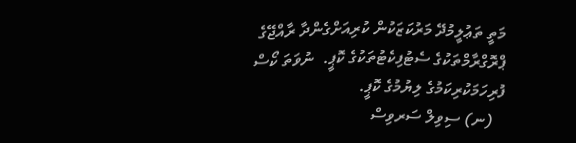މަތީ ތަޢުލީމުދޭ މަރުކަޒަކުން ކުރިއަށްގެންދާ ރާއްޖޭގެ ޕްރޮގްރާމްތަކުގެ ސެޓުފިކެޓުތަކުގެ ކޮޕީ.  ނުވަތަ ކޯސް ފުރިހަމަކުރިކަމުގެ ލިޔުމުގެ ކޮޕީ.
   (ނ) ސިވިލް ސަރވިސް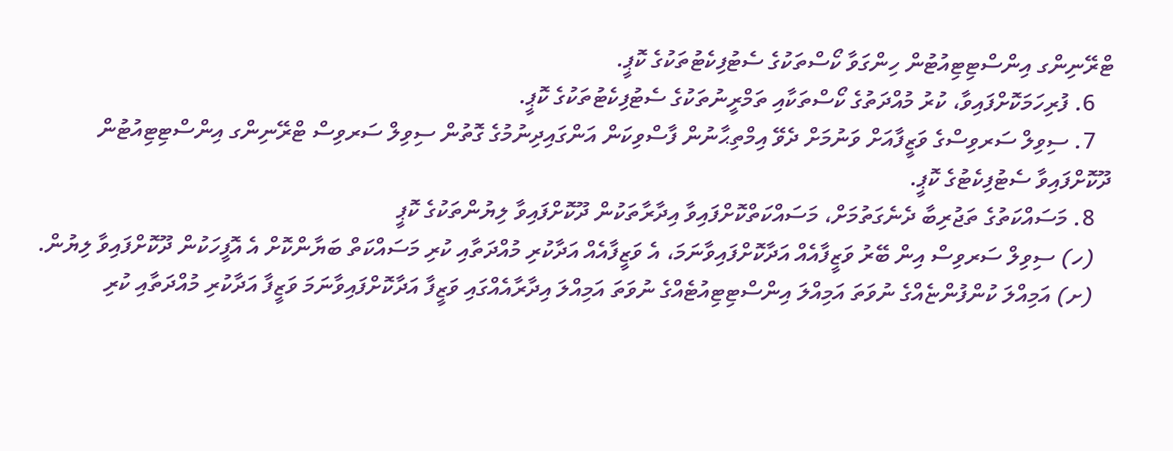ޓްރޭނިންގ އިންސްޓިޓިއުޓުން ހިންގަވާ ކޯސްތަކުގެ ސެޓުފިކެޓުތަކުގެ ކޮޕީ.
   6. ފުރިހަމަކޮށްފައިވާ، ކުރު މުއްދަތުގެ ކޯސްތަކާއި ތަމްރީނުތަކުގެ ސެޓުފިކެޓުތަކުގެ ކޮޕީ.
   7. ސިވިލް ސަރވިސްގެ ވަޒީފާއަށް ވަނުމަށް ދެވޭ އިމްތިޙާނުން ފާސްވިކަން އަންގައިދިނުމުގެ ގޮތުން ސިވިލް ސަރވިސް ޓްރޭނިންގ އިންސްޓިޓިއުޓުން ދޫކޮށްފައިވާ ސެޓުފިކެޓުގެ ކޮޕީ.
   8. މަސައްކަތުގެ ތަޖުރިބާ ދެނެގަތުމަށް، މަސައްކަތްކޮށްފައިވާ އިދާރާތަކުން ދޫކޮށްފައިވާ ލިޔުންތަކުގެ ކޮޕީ
   (ހ) ސިވިލް ސަރވިސް އިން ބޭރު ވަޒީފާއެއް އަދާކޮށްފައިވާނަމަ، އެ ވަޒީފާއެއް އަދާކުރި މުއްދަތާއި ކުރި މަސައްކަތް ބަޔާންކޮށް އެ އޮފީހަކުން ދޫކޮށްފައިވާ ލިޔުން.
   (ށ) އަމިއްލަ ކުންފުންޏެއްގެ ނުވަތަ އަމިއްލަ އިންސްޓިޓިއުޓެއްގެ ނުވަތަ އަމިއްލަ އިދާރާއެއްގައި ވަޒީފާ އަދާކޮށްފައިވާނަމަ ވަޒީފާ އަދާކުރި މުއްދަތާއި ކުރި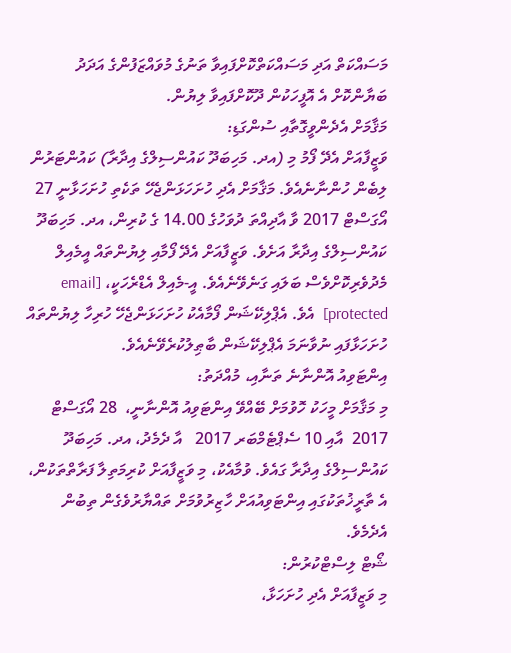މަސައްކަތް އަދި މަސައްކަތްކޮށްފައިވާ ތަނުގެ މުވައްޒަފުންގެ އަދަދު ބަޔާންކޮށް އެ އޮފީހަކުން ދޫކޮށްފައިވާ ލިޔުން.
މަޤާމަށް އެދެންވީގޮތާއި ސުންގަޑި:
ވަޒީފާއަށް އެދޭ ފޯމު މި (އދ. މަހިބަދޫ ކައުންސިލްގެ އިދާރާ) ކައުންޓަރުން ލިބެން ހުންނާނެއެވެ. މަޤާމަށް އެދި ހުށަހަޅަންޖެހޭ ތަކެތި ހުށަހަޅާނީ 27 އޯގަސްޓް 2017 ވާ އާދިއްތަ ދުވަހުގެ 14.00 ގެ ކުރިން، އދ. މަހިބަދޫ ކައުންސިލްގެ އިދާރާ އަށެވެ. ވަޒީފާއަށް އެދޭ ފޯމާއި ލިޔުންތައް އީމެއިލް މެދުވެރިކޮށްވެސް ބަލައި ގަނެވޭނެއެވެ. އީ-މެއިލް އެޑްރެހަކީ، [email protected]  އެވެ. އެޕްލިކޭޝަން ފޯމާއެކު ހުށަހަޅަންޖެހޭ ހުރިހާ ލިޔުންތައް ހުށަހަޅާފައި ނުވާނަމަ އެޕްލިކޭޝަން ބާޠިލުކުރެވޭނެއެވެ.
އިންޓަވިއު އޮންނާނެ ތަނާއި، މުއްދަތު:
މި މަޤާމަށް މީހަކު ހޮވުމަށް ބޭއްވޭ އިންޓަވިއު އޮންނާނީ،  28 އޯގަސްޓް 2017  އާއި 10 ސެޕްޓެމްބަރ 2017   އާ ދެމެދު، އދ. މަހިބަދޫ ކައުންސިލްގެ އިދާރާ ގައެވެ. ވުމާއެކު، މި ވަޒީފާއަށް ކުރިމަތިލާ ފަރާތްތަކުން، އެ ތާރީޚުތަކުގައި އިންޓަވިއުއަށް ހާޒިރުވުމަށް ތައްޔާރުވެގެން ތިބުން އެދެމެވެ.
ޝޯޓް ލިސްޓްކުރުން:
މި ވަޒީފާއަށް އެދި ހުށަހަޅާ،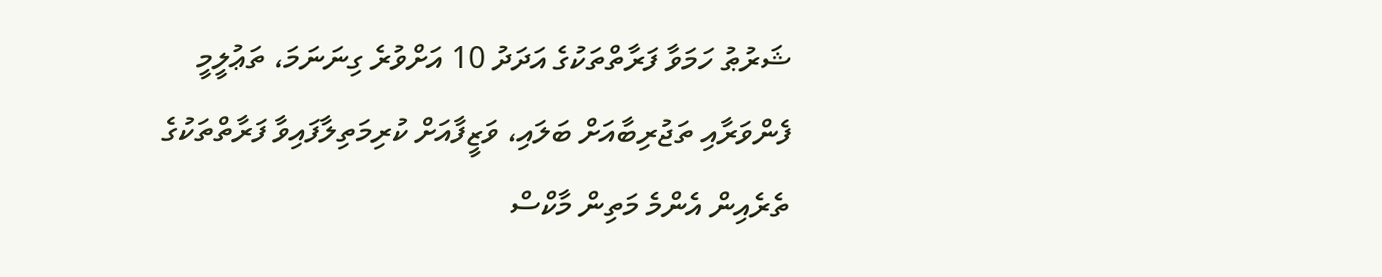ޝަރުޠު ހަމަވާ ފަރާތްތަކުގެ އަދަދު 10 އަށްވުރެ ގިނަނަމަ، ތަޢުލީމީ ފެންވަރާއި ތަޖުރިބާއަށް ބަލައި، ވަޒީފާއަށް ކުރިމަތިލާފައިވާ ފަރާތްތަކުގެ ތެރެއިން އެންމެ މަތިން މާކްސް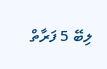ލިބޭ 5 ފަރާތް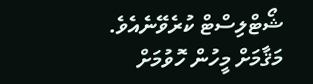ޝޯޓްލިސްޓް ކުރެވޭނެއެވެ.
މަޤާމަށް މީހުން ހޮވުމަށް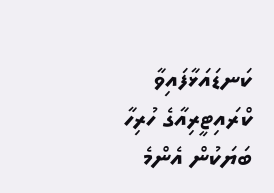ކަނޑައަޅާފައިވާ ކްރައިޓީރިއާގެ ހުރިހާ ބަޔަކުން އެންމެ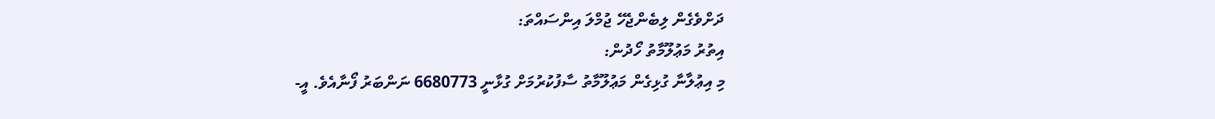ދަށްވެގެން ލިބެންޖެހޭ ޖުމްލަ އިންސައްތަ:
އިތުރު މަޢުލޫމާތު ހޯދުން:
މި އިޢުލާނާ ގުޅިގެން މަޢުލޫމާތު ސާފުކުރުމަށް ގުޅާނީ 6680773 ނަންބަރު ފޯނާއެވެ. އީ-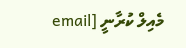މެއިލް ކުރާނީ [email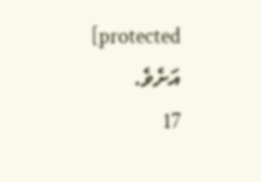protected]  އަށެވެ.
17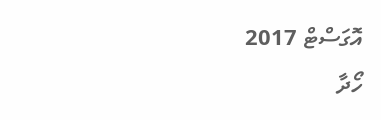އޮގަސްޓް 2017
ހޯދާ